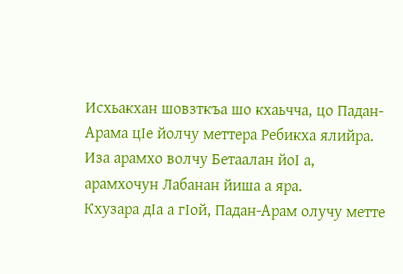Исхьакхан шовзткъа шо кхаьчча, цо Падан-Арама цІе йолчу меттера Ребикха ялийра. Иза арамхо волчу Бетаалан йоІ а, арамхочун Лабанан йиша а яра.
Кхузара дІа а гІой, Падан-Арам олучу метте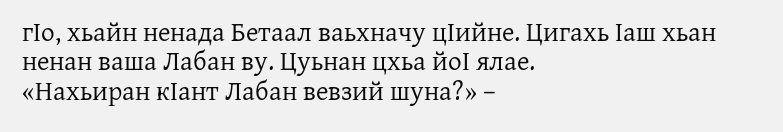гІо, хьайн ненада Бетаал ваьхначу цІийне. Цигахь Іаш хьан ненан ваша Лабан ву. Цуьнан цхьа йоІ ялае.
«Нахьиран кІант Лабан вевзий шуна?» –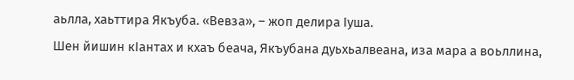аьлла, хаьттира Якъуба. «Вевза», – жоп делира Іуша.
Шен йишин кІантах и кхаъ беача, Якъубана дуьхьалвеана, иза мара а воьллина,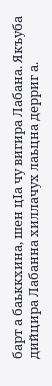барт а баьккхина, шен цІа чу вигира Лабана. Якъуба дийцира Лабанна хиллачух лаьцна дерриг а.